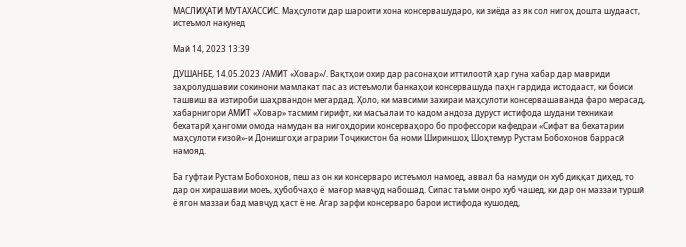МАСЛИҲАТИ МУТАХАССИС. Маҳсулоти дар шароити хона консервашударо, ки зиёда аз як сол нигоҳ дошта шудааст, истеъмол накунед

Май 14, 2023 13:39

ДУШАНБЕ, 14.05.2023 /АМИТ «Ховар»/. Вақтҳои охир дар расонаҳои иттилоотӣ ҳар гуна хабар дар мавриди заҳролудшавии сокинони мамлакат пас аз истеъмоли банкаҳои консервашуда паҳн гардида истодааст, ки боиси ташвиш ва изтироби шаҳрвандон мегардад. Ҳоло, ки мавсими захираи маҳсулоти консервашаванда фаро мерасад, хабарнигори АМИТ «Ховар» тасмим гирифт, ки масъалаи то кадом андоза дуруст истифода шудани техникаи бехатарӣ ҳангоми омода намудан ва нигоҳдории консерваҳоро бо профессори кафедраи «Сифат ва бехатарии маҳсулоти ғизоӣ»-и Донишгоҳи аграрии Тоҷикистон ба номи Шириншоҳ Шоҳтемур Рустам Бобохонов баррасӣ намояд.

Ба гуфтаи Рустам Бобохонов, пеш аз он ки консерваро истеъмол намоед, аввал ба намуди он хуб диққат диҳед, то дар он хирашавии моеъ, ҳубобчаҳо ё  мағор мавҷуд набошад. Сипас таъми онро хуб чашед, ки дар он маззаи туршӣ ё ягон маззаи бад мавҷуд ҳаст ё не. Агар зарфи консерваро барои истифода кушодед,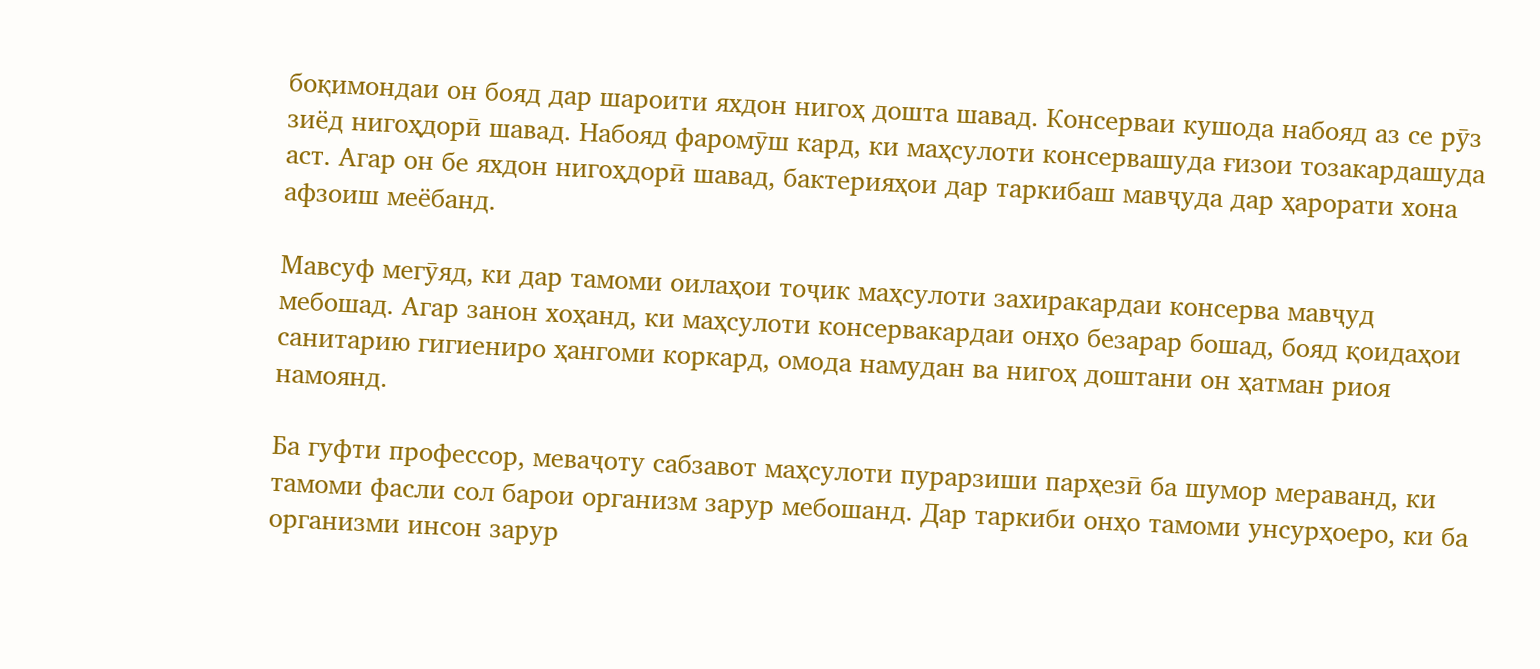боқимондаи он бояд дар шароити яхдон нигоҳ дошта шавад. Консерваи кушода набояд аз се рӯз зиёд нигоҳдорӣ шавад. Набояд фаромӯш кард, ки маҳсулоти консервашуда ғизои тозакардашуда аст. Агар он бе яхдон нигоҳдорӣ шавад, бактерияҳои дар таркибаш мавҷуда дар ҳарорати хона афзоиш меёбанд.

Мавсуф мегӯяд, ки дар тамоми оилаҳои тоҷик маҳсулоти захиракардаи консерва мавҷуд мебошад. Агар занон хоҳанд, ки маҳсулоти консервакардаи онҳо безарар бошад, бояд қоидаҳои санитарию гигиениро ҳангоми коркард, омода намудан ва нигоҳ доштани он ҳатман риоя намоянд.

Ба гуфти профессор, меваҷоту сабзавот маҳсулоти пурарзиши парҳезӣ ба шумор мераванд, ки тамоми фасли сол барои организм зарур мебошанд. Дар таркиби онҳо тамоми унсурҳоеро, ки ба организми инсон зарур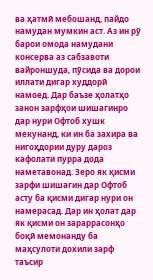ва ҳатмӣ мебошанд, пайдо намудан мумкин аст. Аз ин рӯ барои омода намудани консерва аз сабзавоти вайроншуда, пӯсида ва дорои иллати дигар худдорӣ намоед. Дар баъзе ҳолатҳо занон зарфҳои шишагинро дар нури Офтоб хушк мекунанд, ки ин ба захира ва нигоҳдории дуру дароз кафолати пурра дода наметавонад. Зеро як қисми зарфи шишагин дар Офтоб асту ба қисми дигар нури он намерасад. Дар ин ҳолат дар як қисми он зараррасонҳо боқӣ мемонанду ба маҳсулоти дохили зарф таъсир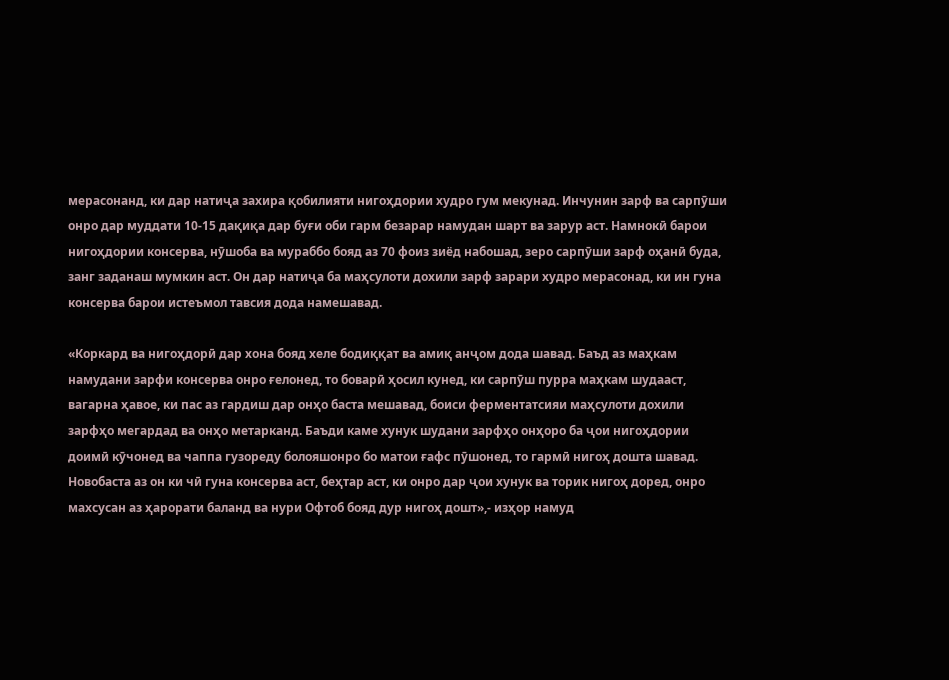мерасонанд, ки дар натиҷа захира қобилияти нигоҳдории худро гум мекунад. Инчунин зарф ва сарпӯши онро дар муддати 10-15 дақиқа дар буғи оби гарм безарар намудан шарт ва зарур аст. Намнокӣ барои нигоҳдории консерва, нӯшоба ва мураббо бояд аз 70 фоиз зиёд набошад, зеро сарпӯши зарф оҳанӣ буда, занг заданаш мумкин аст. Он дар натиҷа ба маҳсулоти дохили зарф зарари худро мерасонад, ки ин гуна консерва барои истеъмол тавсия дода намешавад.

«Коркард ва нигоҳдорӣ дар хона бояд хеле бодиққат ва амиқ анҷом дода шавад. Баъд аз маҳкам намудани зарфи консерва онро ғелонед, то боварӣ ҳосил кунед, ки сарпӯш пурра маҳкам шудааст, вагарна ҳавое, ки пас аз гардиш дар онҳо баста мешавад, боиси ферментатсияи маҳсулоти дохили зарфҳо мегардад ва онҳо метарканд. Баъди каме хунук шудани зарфҳо онҳоро ба ҷои нигоҳдории доимӣ кӯчонед ва чаппа гузореду болояшонро бо матои ғафс пӯшонед, то гармӣ нигоҳ дошта шавад. Новобаста аз он ки чӣ гуна консерва аст, беҳтар аст, ки онро дар ҷои хунук ва торик нигоҳ доред, онро махсусан аз ҳарорати баланд ва нури Офтоб бояд дур нигоҳ дошт»,- изҳор намуд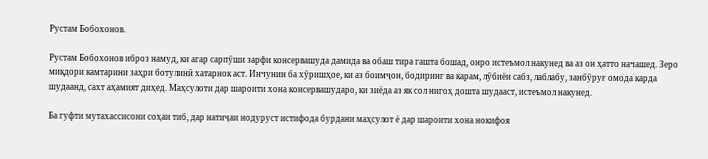Рустам Бобохонов.

Рустам Бобохонов иброз намуд, ки агар сарпӯши зарфи консервашуда дамида ва обаш тира гашта бошад, онро истеъмол накунед ва аз он ҳатто начашед. Зеро миқдори камтарини заҳри ботулинӣ хатарнок аст. Инчунин ба хӯришҳое, ки аз боимҷон, бодиринг ва карам, лӯбиёи сабз, лаблабу, занбӯруғ омода карда шудаанд, сахт аҳамият диҳед. Маҳсулоти дар шароити хона консервашударо, ки зиёда аз як сол нигоҳ дошта шудааст, истеъмол накунед.

Ба гуфти мутахассисони соҳаи тиб, дар натиҷаи нодуруст истифода бурдани маҳсулот ё дар шароити хона нокифоя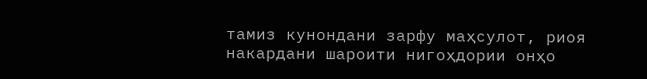тамиз кунондани зарфу маҳсулот, риоя накардани шароити нигоҳдории онҳо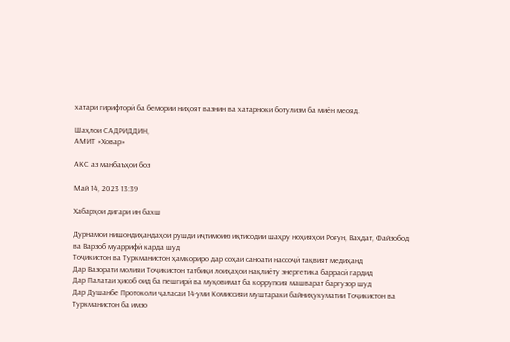хатари гирифторӣ ба бемории ниҳоят вазнин ва хатарноки ботулизм ба миён меояд.

Шаҳлои САДРИДДИН,
АМИТ «Ховар»

АКС аз манбаъҳои боз

Май 14, 2023 13:39

Хабарҳои дигари ин бахш

Дурнамои нишондиҳандаҳои рушди иҷтимоию иқтисодии шаҳру ноҳияҳои Роғун, Ваҳдат, Файзобод ва Варзоб муаррифӣ карда шуд
Тоҷикистон ва Туркманистон ҳамкориро дар соҳаи саноати нассоҷӣ тақвият медиҳанд
Дар Вазорати молияи Тоҷикистон татбиқи лоиҳаҳои нақлиёту энергетика баррасӣ гардид
Дар Палатаи ҳисоб оид ба пешгирӣ ва муқовимат ба коррупсия машварат баргузор шуд
Дар Душанбе Протоколи ҷаласаи 14-уми Комиссияи муштараки байниҳукуматии Тоҷикистон ва Туркманистон ба имзо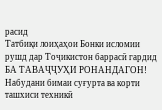расид
Татбиқи лоиҳаҳои Бонки исломии рушд дар Тоҷикистон баррасӣ гардид
БА ТАВАҶҶУҲИ РОНАНДАГОН! Набудани бимаи суғурта ва корти ташхиси техникӣ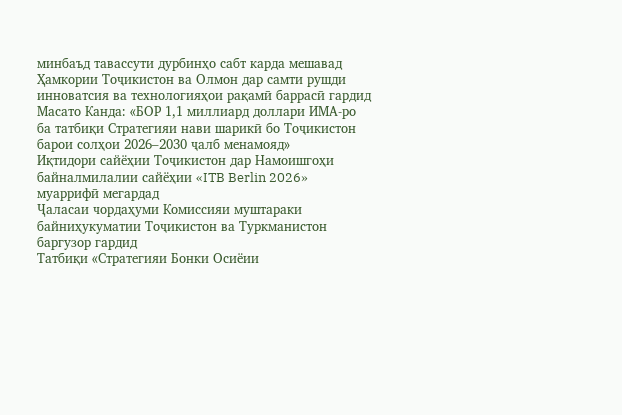минбаъд тавассути дурбинҳо сабт карда мешавад
Ҳамкории Тоҷикистон ва Олмон дар самти рушди инноватсия ва технологияҳои рақамӣ баррасӣ гардид
Масато Канда: «БОР 1,1 миллиард доллари ИМА-ро ба татбиқи Стратегияи нави шарикӣ бо Тоҷикистон барои солҳои 2026–2030 ҷалб менамояд»
Иқтидори сайёҳии Тоҷикистон дар Намоишгоҳи байналмилалии сайёҳии «ITB Berlin 2026» муаррифӣ мегардад
Ҷаласаи чордаҳуми Комиссияи муштараки байниҳукуматии Тоҷикистон ва Туркманистон баргузор гардид
Татбиқи «Стратегияи Бонки Осиёии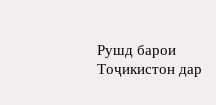Рушд барои Тоҷикистон дар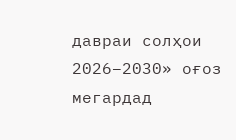давраи солҳои 2026–2030» оғоз мегардад